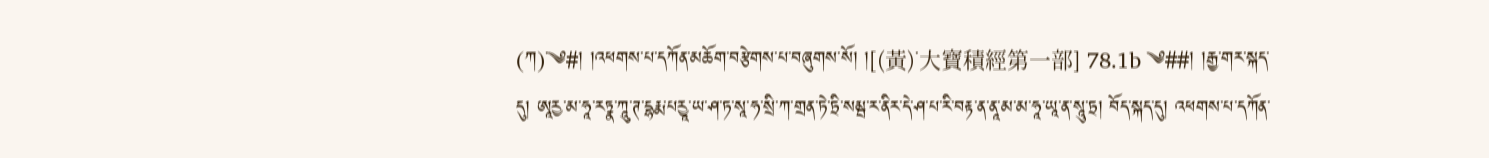(ཀ)་༄#། །འཕགས་པ་དཀོན་མཆོག་བརྩེགས་པ་བཞུགས་སོ། །[(黃)་大寶積經第一部] 78.1b ༄##། །རྒྱ་གར་སྐད་དུ། ཨཱརྱ་མ་ཧཱ་རཏྣ་ཀཱུ་ཊ་དྷརྨ་པརྱཱ་ཡ་ཤ་ཏ་སཱ་ཧ་སྲི་ཀ་གྲན་ཏེ་ཏྲི་སམྦ་ར་ནིར་དེ་ཤ་པ་རི་བརྟ་ན་ནཱ་མ་མ་ཧཱ་ཡཱ་ན་སཱུ་ཏྲ། བོད་སྐད་དུ། འཕགས་པ་དཀོན་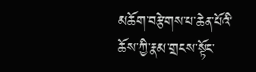མཆོག་བརྩེགས་པ་ཆེན་པོའི་ཆོས་ཀྱི་རྣམ་གྲངས་སྟོང་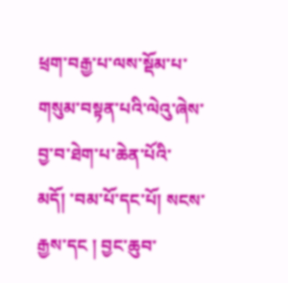ཕྲག་བརྒྱ་པ་ལས་སྡོམ་པ་གསུམ་བསྟན་པའི་ལེའུ་ཞེས་བྱ་བ་ཐེག་པ་ཆེན་པོའི་མདོ། ་བམ་པོ་དང་པོ། སངས་རྒྱས་དང ། བྱང་ཆུབ་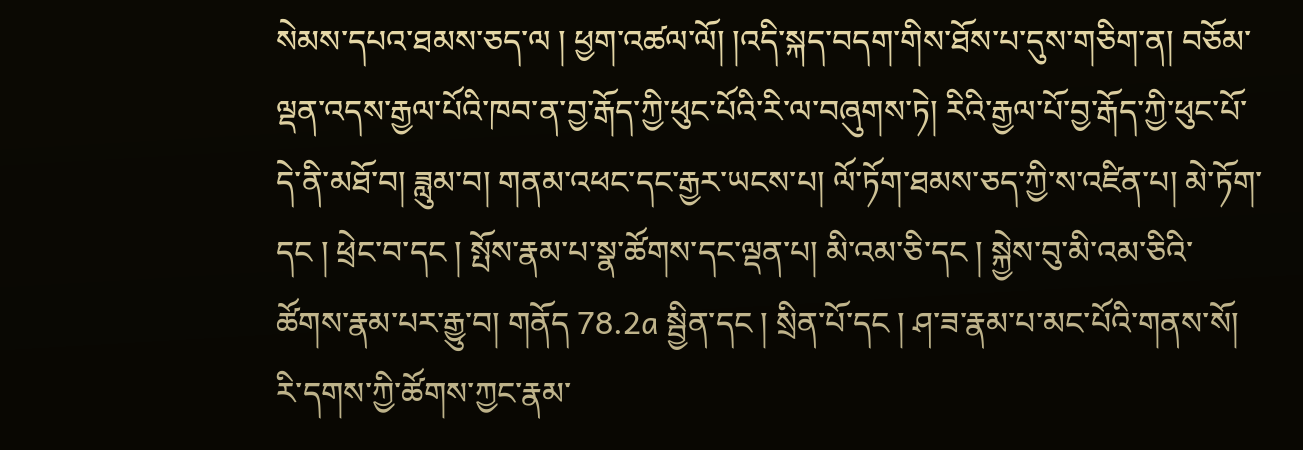སེམས་དཔའ་ཐམས་ཅད་ལ ། ཕྱག་འཚལ་ལོ། །འདི་སྐད་བདག་གིས་ཐོས་པ་དུས་གཅིག་ན། བཅོམ་ལྡན་འདས་རྒྱལ་པོའི་ཁབ་ན་བྱ་རྒོད་ཀྱི་ཕུང་པོའི་རི་ལ་བཞུགས་ཏེ། རིའི་རྒྱལ་པོ་བྱ་རྒོད་ཀྱི་ཕུང་པོ་དེ་ནི་མཐོ་བ། ཟླུམ་བ། གནམ་འཕང་དང་རྒྱར་ཡངས་པ། ལོ་ཏོག་ཐམས་ཅད་ཀྱི་ས་འཛིན་པ། མེ་ཏོག་དང ། ཕྲེང་བ་དང ། སྤོས་རྣམ་པ་སྣ་ཚོགས་དང་ལྡན་པ། མི་འམ་ཅི་དང ། སྐྱེས་བུ་མི་འམ་ཅིའི་ཚོགས་རྣམ་པར་རྒྱུ་བ། གནོད 78.2a སྦྱིན་དང ། སྲིན་པོ་དང ། ཤ་ཟ་རྣམ་པ་མང་པོའི་གནས་སོ། རི་དགས་ཀྱི་ཚོགས་ཀྱང་རྣམ་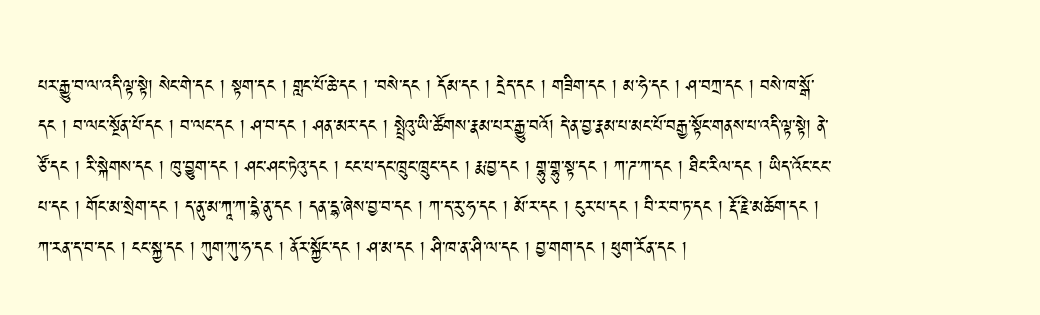པར་རྒྱུ་བ་ལ་འདི་ལྟ་སྟེ། སེང་གེ་དང ། སྟག་དང ། གླང་པོ་ཆེ་དང ། ་བསེ་དང ། དོམ་དང ། དྲེད་དང ། གཟིག་དང ། མ་ཧེ་དང ། ཤ་བཀྲ་དང ། བསེ་ཁ་སྒོ་དང ། བ་ལང་སྔོན་པོ་དང ། བ་ལང་དང ། ཤ་བ་དང ། ཤན་མར་དང ། སྤྲེའུ་ཡི་ཚོགས་རྣམ་པར་རྒྱུ་བའོ། དེ་ན་བྱ་རྣམ་པ་མང་པོ་བརྒྱ་སྟོང་གནས་པ་འདི་ལྟ་སྟེ། ནེ་ཙོ་དང ། རི་སྐེགས་དང ། ཁུ་བྱུག་དང ། ཤང་ཤང་ཏེའུ་དང ། ངང་པ་དང་ཁྲུང་ཁྲུང་དང ། རྨ་བྱ་དང ། གྷུ་གྷུ་སྟ་དང ། ཀ་ཌ་ཀ་དང ། ཐིང་རིལ་དང ། ཡིད་འོང་ངང་པ་དང ། གོང་མ་སྲེག་དང ། ད་ནུ་མ་ཀཱ་ཀ་དྷེ་ནུ་དང ། དན་དྷ་ཞེས་བྱ་བ་དང ། ཀ་ད་རུ་ཧ་དང ། མོ་ར་དང ། ངུར་པ་དང ། བི་ར་བ་ཏ་དང ། རྡོ་རྗེ་མཆོག་དང ། ཀ་རན་ད་བ་དང ། ངང་སྐྱ་དང ། ཀུག་ཀུ་ཧ་དང ། ནོར་སྐྱོང་དང ། ཤ་མ་དང ། ཤི་ཁ་ན་ཤི་ལ་དང ། བྱ་གག་དང ། ཕུག་རོན་དང །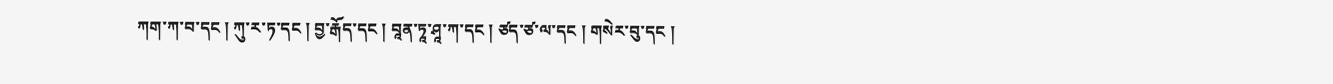ཀག་ཀ་བ་དང ། ཀུ་ར་ཏ་དང ། བྱ་རྒོད་དང ། བཱན་ཏཱ་ཤཱ་ཀ་དང ། ཙད་ཙ་ལ་དང ། གསེར་བུ་དང །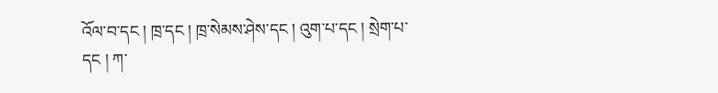འོལ་བ་དང ། ཁྲ་དང ། ཁྲ་སེམས་ཤེས་དང ། འུག་པ་དང ། སྲེག་པ་དང ། ཀ་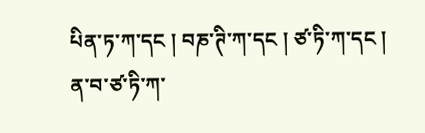པིན་ཏ་ཀ་དང ། བཎ་ཊི་ཀ་དང ། ཙ་ཏི་ཀ་དང ། ན་བ་ཙ་ཏི་ཀ་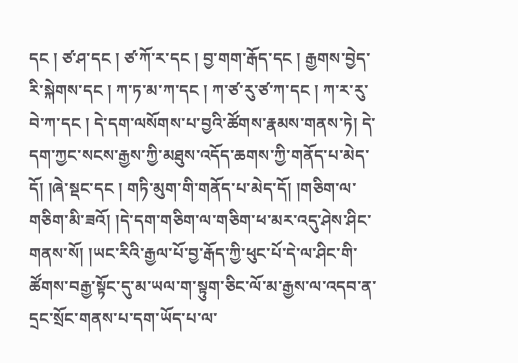དང ། ཙ་ཤ་དང ། ཙ་ཀོ་ར་དང ། བྱ་གག་རྒོད་དང ། རྒྱགས་བྱེད་རི་སྐེགས་དང ། ཀ་ཏ་མ་ཀ་དང ། ཀ་ཙ་རུ་ཙ་ཀ་དང ། ཀ་ར་རུ་བེ་ཀ་དང ། དེ་དག་ལསོགས་པ་བྱའི་ཚོགས་རྣམས་གནས་ཏེ། དེ་དག་ཀྱང་སངས་རྒྱས་ཀྱི་མཐུས་འདོད་ཆགས་ཀྱི་གནོད་པ་མེད་དོ། །ཞེ་སྡང་དང ། གཏི་མུག་གི་གནོད་པ་མེད་དོ། །གཅིག་ལ་གཅིག་མི་ཟའོ། །དེ་དག་གཅིག་ལ་གཅིག་ཕ་མར་འདུ་ཤེས་ཤིང་གནས་སོ། །ཡང་རིའི་རྒྱལ་པོ་བྱ་རྒོད་ཀྱི་ཕུང་པོ་དེ་ལ་ཤིང་གི་ཚོགས་བརྒྱ་སྟོང་དུ་མ་ཡལ་ག་སྟུག་ཅིང་ལོ་མ་རྒྱས་ལ་འདབ་ན་དྲང་སྲོང་གནས་པ་དག་ཡོད་པ་ལ་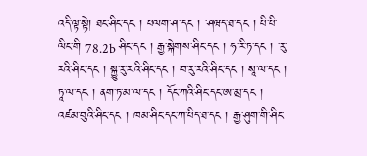འདི་ལྟ་སྟེ། ཐང་ཤིང་དང ། པལག་ཤ་དང ། ་ཤཝད་ཐ་དང ། པི་པི་ལིང་གི 78.2b ཤིང་དང ། རྒྱ་སྐེགས་ཤིང་དང ། ཧ་རི་ཏ་དང ། ་རུ་རའི་ཤིང་དང ། སྐྱུ་རུ་རའི་ཤིང་དང ། བ་རུ་རའི་ཤིང་དང ། སཱ་ལ་དང ། ཏཱ་ལ་དང ། ནག་ཏ་མ་ལ་དང ། དོང་ཀའི་ཤིང་དང་ཨ་མྲ་དང ། འཛམ་བུའི་ཤིང་དང ། ཁམ་ཤིང་དང་ཀ་པིད་ཐ་དང ། རྒྱ་ཤུག་གི་ཤིང་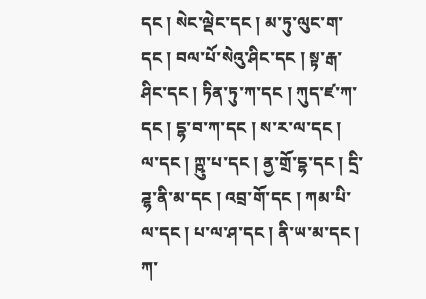དང ། སེང་ལྡེང་དང ། མ་ཏུ་ལུང་ག་དང ། བལ་པོ་སེའུ་ཤིང་དང ། སྟ་རྒ་ཤིང་དང ། ཏིན་ཏུ་ཀ་དང ། ཀུད་ཛ་ཀ་དང ། དྷ་བ་ཀ་དང ། ས་ར་ལ་དང ། ལ་དང ། ཀྵུ་པ་དང ། ནྱ་གྲོ་དྷ་དང ། དྲི་ཌྷ་ནི་མ་དང ། འབྲ་གོ་དང ། ཀམ་པི་ལ་དང ། པ་ལ་ཤ་དང ། ནི་ཡ་མ་དང ། ཀ་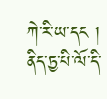ཀེ་རི་ཡ་དང ། ནིད་ཏྱ་པི་ལོ་དི་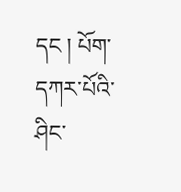དང ། པོག་དཀར་པོའི་ཤིང་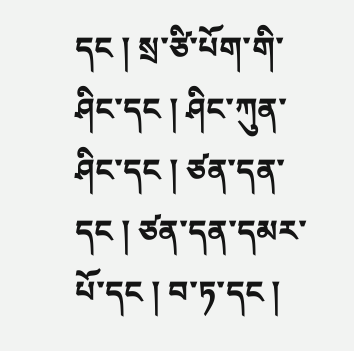དང ། སྲ་ཙི་པོག་གི་ཤིང་དང ། ཤིང་ཀུན་ཤིང་དང ། ཙན་དན་དང ། ཙན་དན་དམར་པོ་དང ། བ་ཏ་དང །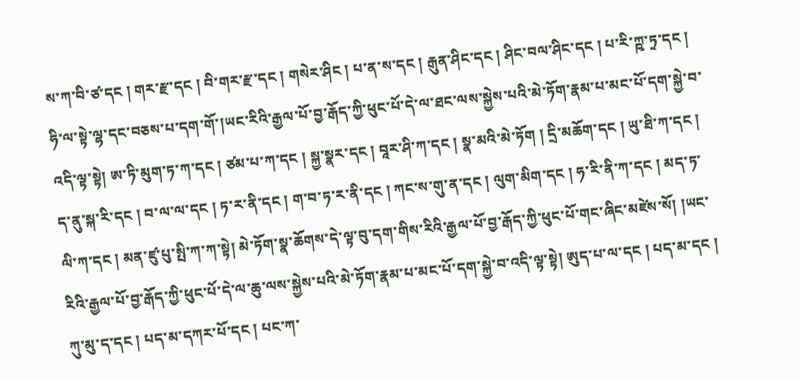ས་ཀ་བི་ཙ་དང ། གར་རྫ་དང ། བི་གར་རྫ་དང ། གསེར་ཤིང ། པ་ན་ས་དང ། རྒུན་ཤིང་དང ། ཤིང་བལ་ཤིང་དང ། པ་རི་ཀྵ་ཏྲ་དང ། ཧི་ལ་སྟེ་ལྷ་དང་བཅས་པ་དག་གོ་།ཡང་རིའི་རྒྱལ་པོ་བྱ་རྒོད་ཀྱི་ཕུང་པོ་དེ་ལ་ཐང་ལས་སྐྱེས་པའི་མེ་ཏོག་རྣམ་པ་མང་པོ་དག་སྐྱེ་བ་འདི་ལྟ་སྟེ། ཨ་ཏི་མུག་ཏ་ཀ་དང ། ཙམ་པ་ཀ་དང ། སྐྱ་སྣར་དང ། བཱར་ཤི་ཀ་དང ། སྣ་མའི་མེ་ཏོག ། དྲི་མཆོག་དང ། ཡུ་ཐི་ཀ་དང ། ད་ནུ་སྐ་རི་དང ། བ་ལ་ལ་དང ། ཏ་ར་ནི་དང ། ག་བ་ཏ་ར་ནི་དང ། ཀང་ས་གུ་ན་དང ། ལུག་མིག་དང ། ཧ་རི་ནི་ཀ་དང ། མད་ཏ་ལི་ཀ་དང ། མན་ཛུ་པུ་སྤི་ཀ་ཀ་སྟེ། མེ་ཏོག་སྣ་ཆོགས་དེ་ལྟ་བུ་དག་གིས་རིའི་རྒྱལ་པོ་བྱ་རྒོད་ཀྱི་ཕུང་པོ་གང་ཞིང་མཛེས་སོ། །ཡང་རིའི་རྒྱལ་པོ་བྱ་རྒོད་ཀྱི་ཕུང་པོ་དེ་ལ་ཆུ་ལས་སྐྱེས་པའི་མེ་ཏོག་རྣམ་པ་མང་པོ་དག་སྐྱེ་བ་འདི་ལྟ་སྟེ། ཨུད་པ་ལ་དང ། པད་མ་དང ། ཀུ་མུ་ད་དང ། པད་མ་དཀར་པོ་དང ། པང་ཀ་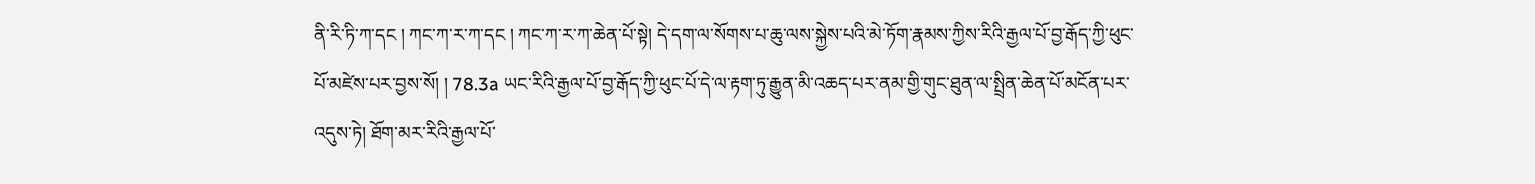ནི་རི་ཏི་ཀ་དང ། ཀང་ཀ་ར་ཀ་དང ། ཀང་ཀ་ར་ཀ་ཆེན་པོ་སྟེ། དེ་དག་ལ་སོགས་པ་ཆུ་ལས་སྐྱེས་པའི་མེ་ཏོག་རྣམས་ཀྱིས་རིའི་རྒྱལ་པོ་བྱ་རྒོད་ཀྱི་ཕུང་པོ་མཛེས་པར་བྱས་སོ། ། 78.3a ཡང་རིའི་རྒྱལ་པོ་བྱ་རྒོད་ཀྱི་ཕུང་པོ་དེ་ལ་རྟག་ཏུ་རྒྱུན་མི་འཆད་པར་ནམ་གྱི་གུང་ཐུན་ལ་སྤྲིན་ཆེན་པོ་མངོན་པར་འདུས་ཏེ། ཐོག་མར་རིའི་རྒྱལ་པོ་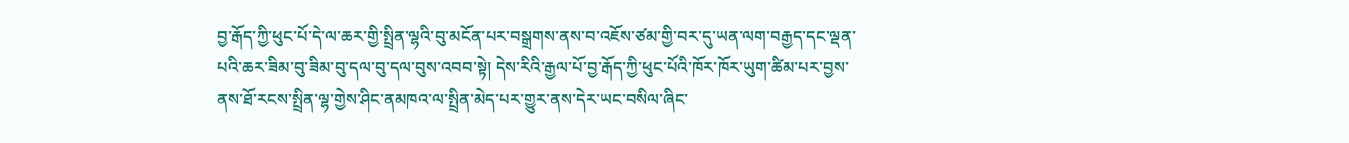བྱ་རྒོད་ཀྱི་ཕུང་པོ་དེ་ལ་ཆར་གྱི་སྤྲིན་ལྷའི་བུ་མངོན་པར་བསྒྲགས་ནས་བ་འཇོས་ཙམ་གྱི་བར་དུ་ཡན་ལག་བརྒྱད་དང་ལྡན་པའི་ཆར་ཟིམ་བུ་ཟིམ་བུ་དལ་བུ་དལ་བུས་འབབ་སྟེ། དེས་རིའི་རྒྱལ་པོ་བྱ་རྒོད་ཀྱི་ཕུང་པོའི་ཁོར་ཁོར་ཡུག་ཚིམ་པར་བྱས་ནས་ཐོ་རངས་སྤྲིན་ལྷ་གྱེས་ཤིང་ནམཁའ་ལ་སྤྲིན་མེད་པར་གྱུར་ནས་དེར་ཡང་བསིལ་ཞིང་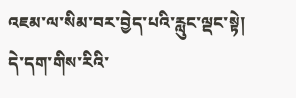འཇམ་ལ་སིམ་བར་བྱེད་པའི་རླུང་ལྡང་སྟེ། དེ་དག་གིས་རིའི་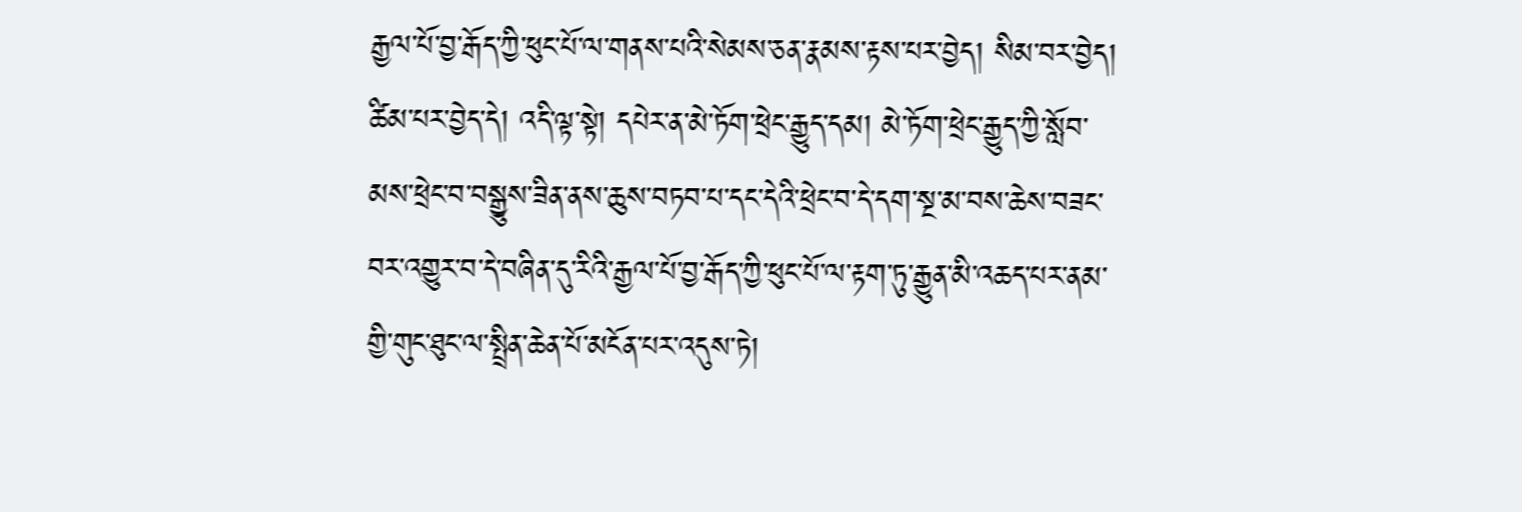རྒྱལ་པོ་བྱ་རྒོད་ཀྱི་ཕུང་པོ་ལ་གནས་པའི་སེམས་ཅན་རྣམས་རྟས་པར་བྱེད། སིམ་བར་བྱེད། ཚིམ་པར་བྱེད་དེ། འདི་ལྟ་སྟེ། དཔེར་ན་མེ་ཏོག་ཕྲེང་རྒྱུད་དམ། མེ་ཏོག་ཕྲེང་རྒྱུད་ཀྱི་སློབ་མས་ཕྲེང་བ་བསྒྱུས་ཟིན་ནས་ཆུས་བཏབ་པ་དང་དེའི་ཕྲེང་བ་དེ་དག་སྔ་མ་བས་ཆེས་བཟང་བར་འགྱུར་བ་དེ་བཞིན་དུ་རིའི་རྒྱལ་པོ་བྱ་རྒོད་ཀྱི་ཕུང་པོ་ལ་རྟག་ཏུ་རྒྱུན་མི་འཆད་པར་ནམ་གྱི་གུང་ཐུང་ལ་སྤྲིན་ཆེན་པོ་མངོན་པར་འདུས་ཏེ།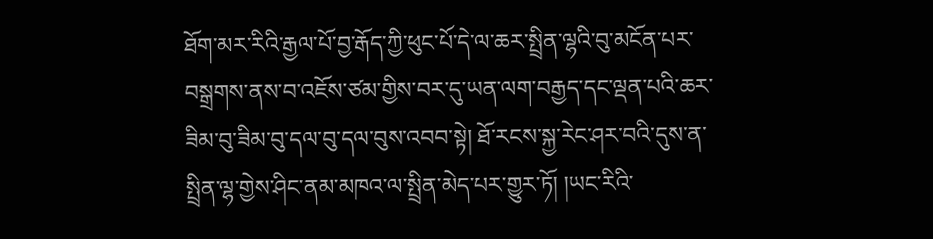ཐོག་མར་རིའི་རྒྱལ་པོ་བྱ་རྒོད་ཀྱི་ཕུང་པོ་དེ་ལ་ཆར་སྤྲིན་ལྷའི་བུ་མངོན་པར་བསྒྲགས་ནས་བ་འཇོས་ཙམ་གྱིས་བར་དུ་ཡན་ལག་བརྒྱད་དང་ལྡན་པའི་ཆར་ཟིམ་བུ་ཟིམ་བུ་དལ་བུ་དལ་བུས་འབབ་སྟེ། ཐོ་རངས་སྐྱ་རེང་ཤར་བའི་དུས་ན་སྤྲིན་ལྷ་གྱེས་ཤིང་ནམ་མཁའ་ལ་སྤྲིན་མེད་པར་གྱུར་ཏོ། །ཡང་རིའི་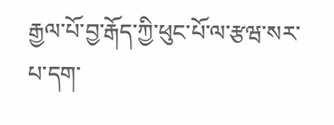རྒྱལ་པོ་བྱ་རྒོད་ཀྱི་ཕུང་པོ་ལ་རྩཝ་སར་པ་དག་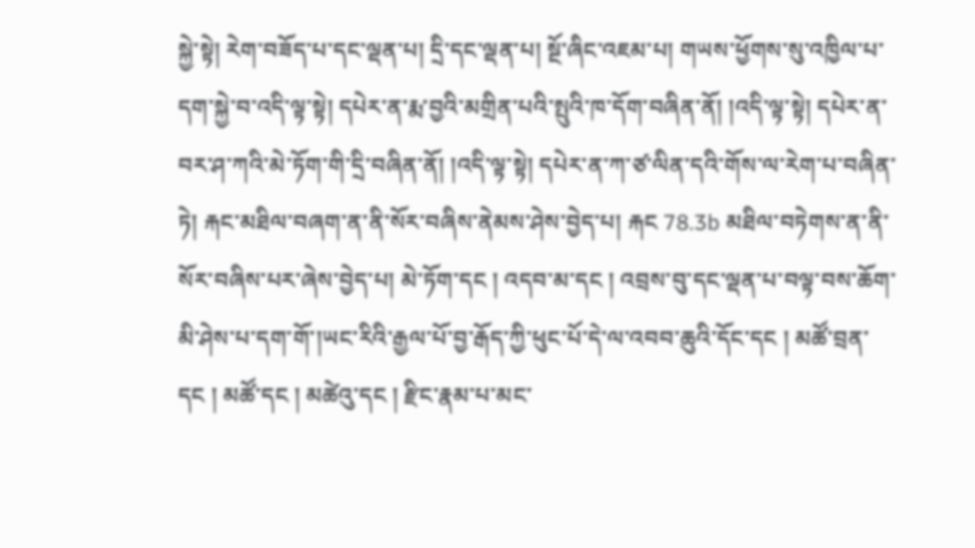སྐྱེ་སྟེ། རེག་བཟོད་པ་དང་ལྡན་པ། དྲི་དང་ལྡན་པ། སྔོ་ཞིང་འཇམ་པ། གཡས་ཕྱོགས་སུ་འཁྱིལ་པ་དག་སྐྱེ་བ་འདི་ལྟ་སྟེ། དཔེར་ན་རྨ་བྱའི་མགྲིན་པའི་སྤུའི་ཁ་དོག་བཞིན་ནོ། །འདི་ལྟ་སྟེ། དཔེར་ན་བར་ཤ་ཀའི་མེ་ཏོག་གི་དྲི་བཞིན་ནོ། །འདི་ལྟ་སྟེ། དཔེར་ན་ཀ་ཙ་ལིན་དའི་གོས་ལ་རེག་པ་བཞིན་ཏེ། རྐང་མཐིལ་བཞག་ན་ནི་སོར་བཞིས་ནེམས་ཤེས་བྱེད་པ། རྐང 78.3b མཐིལ་བཏེགས་ན་ནི་སོར་བཞིས་པར་ཞེས་བྱེད་པ། མེ་ཏོག་དང ། འདབ་མ་དང ། འབྲས་བུ་དང་ལྡན་པ་བལྟ་བས་ཆོག་མི་ཤེས་པ་དག་གོ་།ཡང་རིའི་རྒྱལ་པོ་བྱ་རྒོད་ཀྱི་ཕུང་པོ་དེ་ལ་འབབ་ཆུའི་དོང་དང ། མཚོ་བྲན་དང ། མཚོ་དང ། མཚེའུ་དང ། རྫིང་རྣམ་པ་མང་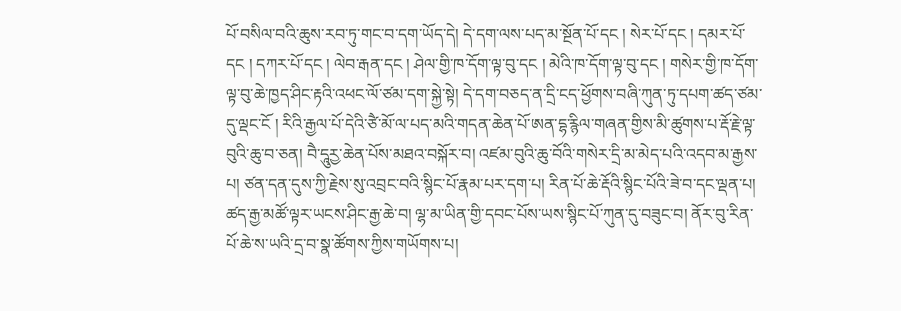པོ་བསིལ་བའི་ཆུས་རབ་ཏུ་གང་བ་དག་ཡོད་དེ། དེ་དག་ལས་པད་མ་སྔོན་པོ་དང ། སེར་པོ་དང ། དམར་པོ་དང ། དཀར་པོ་དང ། ལེབ་རྒན་དང ། ཤེལ་གྱི་ཁ་དོག་ལྟ་བུ་དང ། མེའི་ཁ་དོག་ལྟ་བུ་དང ། གསེར་གྱི་ཁ་དོག་ལྟ་བུ་ཆེ་ཁྱད་ཤིང་རྟའི་འཕང་ལོ་ཙམ་དག་སྐྱེ་སྟེ། དེ་དག་བཅད་ན་དྲི་ངད་ཕྱོགས་བཞི་ཀུན་ཏུ་དཔག་ཚད་ཙམ་དུ་ལྡང་ངོ ། རིའི་རྒྱལ་པོ་དེའི་ཙཻ་མོ་ལ་པད་མའི་གདན་ཆེན་པོ་ཨན་དྷ་རྙིལ་གཞན་གྱིས་མི་ཚུགས་པ་རྡོ་རྗེ་ལྟ་བུའི་ཆུ་བ་ཅན། བཻ་དཱུརྱ་ཆེན་པོས་མཐའ་བསྐོར་བ། འཛམ་བུའི་ཆུ་བོའི་གསེར་དྲི་མ་མེད་པའི་འདབ་མ་རྒྱས་པ། ཙན་དན་དུས་ཀྱི་རྗེས་སུ་འབྲང་བའི་སྙིང་པོ་རྣམ་པར་དག་པ། རིན་པོ་ཆེ་རྡོའི་སྙིང་པོའི་ཟེ་བ་དང་ལྡན་པ། ཚད་རྒྱ་མཚོ་ལྟར་ཡངས་ཤིང་རྒྱ་ཆེ་བ། ལྷ་མ་ཡིན་གྱི་དབང་པོས་ཡས་སྙིང་པོ་ཀུན་དུ་བཟུང་བ། ནོར་བུ་རིན་པོ་ཆེ་ས་ཡའི་དྲ་བ་སྣ་ཚོགས་ཀྱིས་གཡོགས་པ།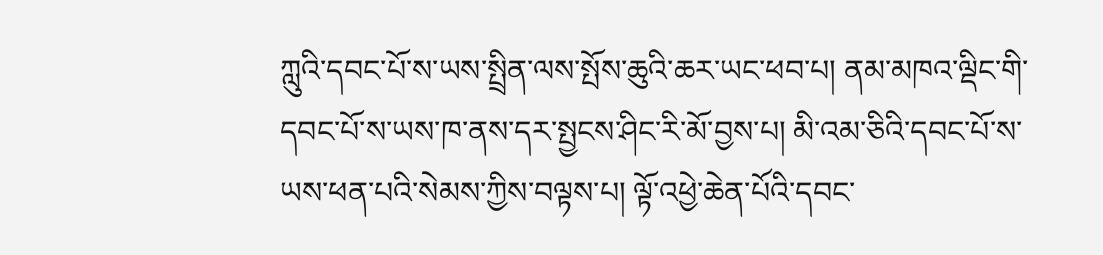ཀླུའི་དབང་པོ་ས་ཡས་སྤྲིན་ལས་སྤོས་ཆུའི་ཆར་ཡང་ཕབ་པ། ནམ་མཁའ་ལྡིང་གི་དབང་པོ་ས་ཡས་ཁ་ནས་དར་སྤྱངས་ཤིང་རི་མོ་བྱས་པ། མི་འམ་ཅིའི་དབང་པོ་ས་ཡས་ཕན་པའི་སེམས་ཀྱིས་བལྟས་པ། ལྟོ་འཕྱེ་ཆེན་པོའི་དབང་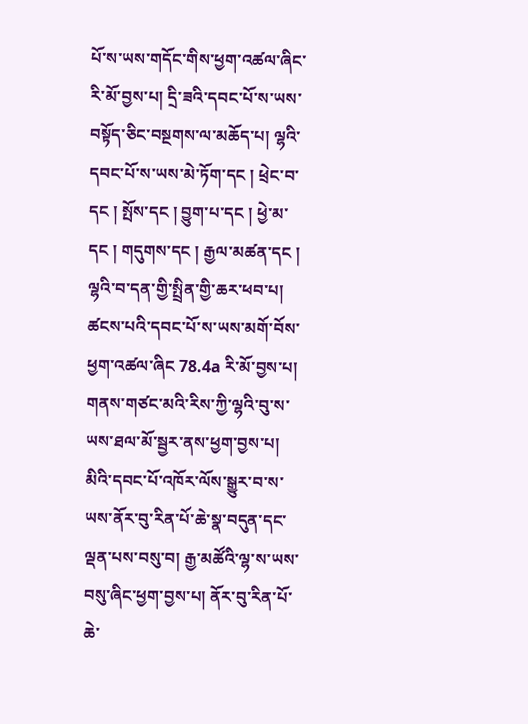པོ་ས་ཡས་གདོང་གིས་ཕྱག་འཚལ་ཞིང་རི་མོ་བྱས་པ། དྲི་ཟའི་དབང་པོ་ས་ཡས་བསྟོད་ཅིང་བསྔགས་ལ་མཆོད་པ། ལྷའི་དབང་པོ་ས་ཡས་མེ་ཏོག་དང ། ཕྲེང་བ་དང ། སྤོས་དང ། བྱུག་པ་དང ། ཕྱེ་མ་དང ། གདུགས་དང ། རྒྱལ་མཚན་དང ། ལྷའི་བ་དན་གྱི་སྤྲིན་གྱི་ཆར་ཕབ་པ། ཚངས་པའི་དབང་པོ་ས་ཡས་མགོ་བོས་ཕྱག་འཚལ་ཞིང 78.4a རི་མོ་བྱས་པ། གནས་གཙང་མའི་རིས་ཀྱི་ལྷའི་བུ་ས་ཡས་ཐལ་མོ་སྦྱར་ནས་ཕྱག་བྱས་པ། མིའི་དབང་པོ་འཁོར་ལོས་སྒྱུར་བ་ས་ཡས་ནོར་བུ་རིན་པོ་ཆེ་སྣ་བདུན་དང་ལྡན་པས་བསུ་བ། རྒྱ་མཚོའི་ལྷ་ས་ཡས་བསུ་ཞིང་ཕྱག་བྱས་པ། ནོར་བུ་རིན་པོ་ཆེ་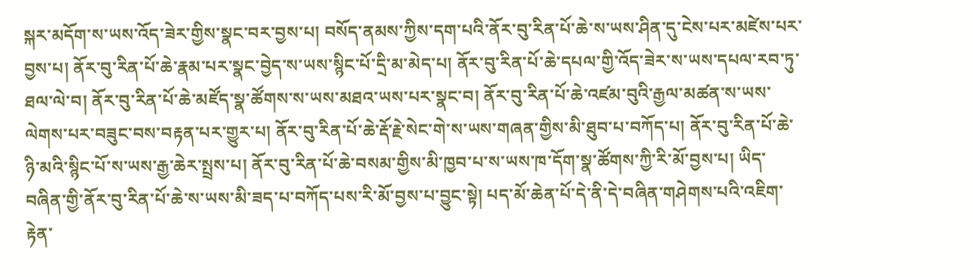སྐར་མདོག་ས་ཡས་འོད་ཟེར་གྱིས་སྣང་བར་བྱས་པ། བསོད་ནམས་ཀྱིས་དག་པའི་ནོར་བུ་རིན་པོ་ཆེ་ས་ཡས་ཤིན་དུ་ངེས་པར་མཛེས་པར་བྱས་པ། ནོར་བུ་རིན་པོ་ཆེ་རྣམ་པར་སྣང་བྱེད་ས་ཡས་སྙིང་པོ་དྲི་མ་མེད་པ། ནོར་བུ་རིན་པོ་ཆེ་དཔལ་གྱི་འོད་ཟེར་ས་ཡས་དཔལ་རབ་ཏུ་ཐལ་ལེ་བ། ནོར་བུ་རིན་པོ་ཆེ་མཛོད་སྣ་ཚོགས་ས་ཡས་མཐའ་ཡས་པར་སྣང་བ། ནོར་བུ་རིན་པོ་ཆེ་འཛམ་བུའི་རྒྱལ་མཚན་ས་ཡས་ལེགས་པར་བཟུང་བས་བརྟན་པར་གྱུར་པ། ནོར་བུ་རིན་པོ་ཆེ་རྡོ་རྗེ་སེང་གེ་ས་ཡས་གཞན་གྱིས་མི་ཐུབ་པ་བཀོད་པ། ནོར་བུ་རིན་པོ་ཆེ་ཉི་མའི་སྙིང་པོ་ས་ཡས་རྒྱ་ཆེར་སྤྲས་པ། ནོར་བུ་རིན་པོ་ཆེ་བསམ་གྱིས་མི་ཁྱབ་པ་ས་ཡས་ཁ་དོག་སྣ་ཚོགས་ཀྱི་རི་མོ་བྱས་པ། ཡིད་བཞིན་གྱི་ནོར་བུ་རིན་པོ་ཆེ་ས་ཡས་མི་ཟད་པ་བཀོད་པས་རི་མོ་བྱས་པ་བྱུང་སྟེ། པད་མོ་ཆེན་པོ་དེ་ནི་དེ་བཞིན་གཤེགས་པའི་འཇིག་རྟེན་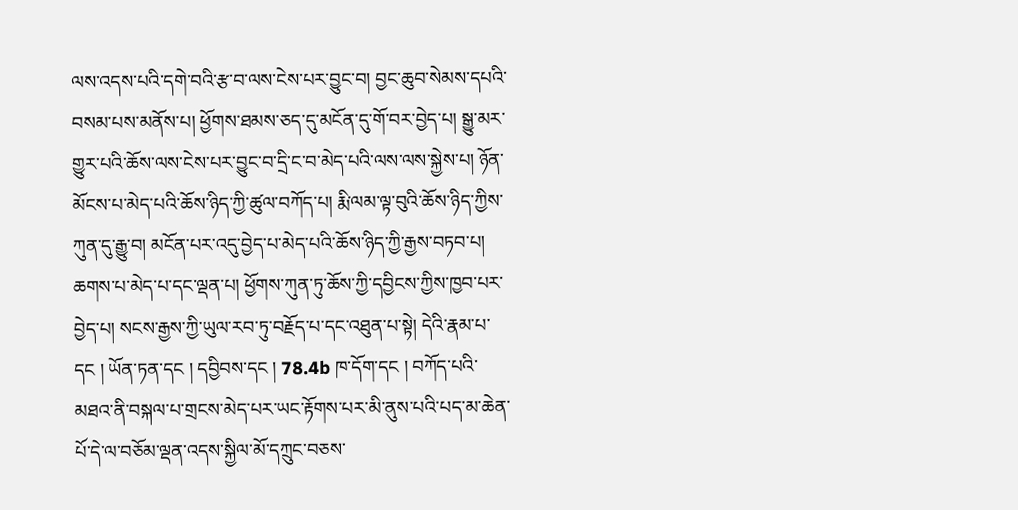ལས་འདས་པའི་དགེ་བའི་རྩ་བ་ལས་ངེས་པར་བྱུང་བ། བྱང་ཆུབ་སེམས་དཔའི་བསམ་པས་མནོས་པ། ཕྱོགས་ཐམས་ཅད་དུ་མངོན་དུ་གོ་བར་བྱེད་པ། སྒྱུ་མར་གྱུར་པའི་ཆོས་ལས་ངེས་པར་བྱུང་བ་དྲི་ང་བ་མེད་པའི་ལས་ལས་སྐྱེས་པ། ཉོན་མོངས་པ་མེད་པའི་ཆོས་ཉིད་ཀྱི་ཚུལ་བཀོད་པ། རྨི་ལམ་ལྟ་བུའི་ཆོས་ཉིད་ཀྱིས་ཀུན་དུ་རྒྱུ་བ། མངོན་པར་འདུ་བྱེད་པ་མེད་པའི་ཆོས་ཉིད་ཀྱི་རྒྱས་བཏབ་པ། ཆགས་པ་མེད་པ་དང་ལྡན་པ། ཕྱོགས་ཀུན་ཏུ་ཆོས་ཀྱི་དབྱིངས་ཀྱིས་ཁྱབ་པར་བྱེད་པ། སངས་རྒྱས་ཀྱི་ཡུལ་རབ་ཏུ་བརྗོད་པ་དང་འཐུན་པ་སྟེ། དེའི་རྣམ་པ་དང ། ཡོན་ཏན་དང ། དབྱིབས་དང ། 78.4b ཁ་དོག་དང ། བཀོད་པའི་མཐའ་ནི་བསྐལ་པ་གྲངས་མེད་པར་ཡང་རྟོགས་པར་མི་ནུས་པའི་པད་མ་ཆེན་པོ་དེ་ལ་བཅོམ་ལྡན་འདས་སྐྱིལ་མོ་དཀྲུང་བཅས་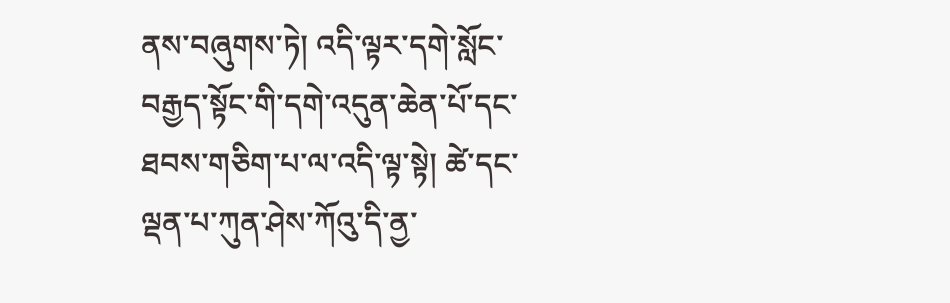ནས་བཞུགས་ཏེ། འདི་ལྟར་དགེ་སློང་བརྒྱད་སྟོང་གི་དགེ་འདུན་ཆེན་པོ་དང་ཐབས་གཅིག་པ་ལ་འདི་ལྟ་སྟེ། ཚེ་དང་ལྡན་པ་ཀུན་ཤེས་ཀོའུ་དི་ནྱ་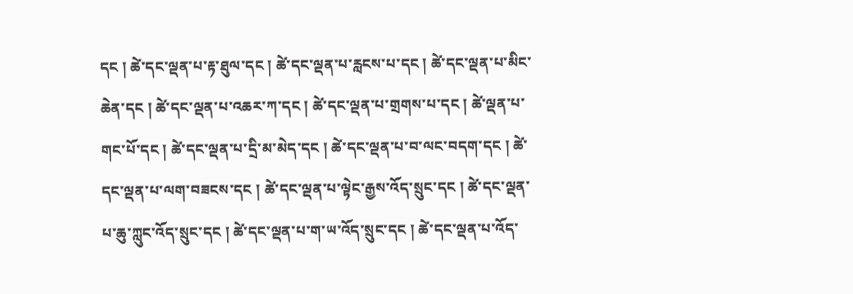དང ། ཚེ་དང་ལྡན་པ་རྟ་ཐུལ་དང ། ཚེ་དང་ལྡན་པ་རླངས་པ་དང ། ཚེ་དང་ལྡན་པ་མིང་ཆེན་དང ། ཚེ་དང་ལྡན་པ་འཆར་ཀ་དང ། ཚེ་དང་ལྡན་པ་གྲགས་པ་དང ། ཚེ་ལྡན་པ་གང་པོ་དང ། ཚེ་དང་ལྡན་པ་དྲི་མ་མེད་དང ། ཚེ་དང་ལྡན་པ་བ་ལང་བདག་དང ། ཚེ་དང་ལྡན་པ་ལག་བཟངས་དང ། ཚེ་དང་ལྡན་པ་ལྟེང་རྒྱས་འོད་སྲུང་དང ། ཚེ་དང་ལྡན་པ་ཆུ་ཀླུང་འོད་སྲུང་དང ། ཚེ་དང་ལྡན་པ་ག་ཡ་འོད་སྲུང་དང ། ཚེ་དང་ལྡན་པ་འོད་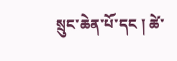སྲུང་ཆེན་པོ་དང ། ཚེ་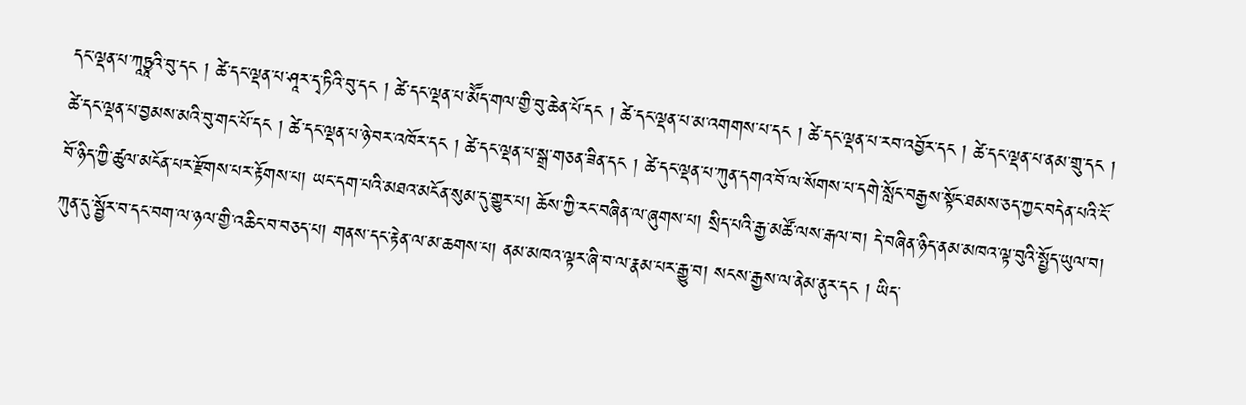དང་ལྡན་པ་ཀཱཏྱཱའི་བུ་དང ། ཚེ་དང་ལྡན་པ་ཤཱར་དྭ་ཏིའི་བུ་དང ། ཚེ་དང་ལྡན་པ་མཽད་གལ་གྱི་བུ་ཆེན་པོ་དང ། ཚེ་དང་ལྡན་པ་མ་འགགས་པ་དང ། ཚེ་དང་ལྡན་པ་རབ་འབྱོར་དང ། ཚེ་དང་ལྡན་པ་ནམ་གྲུ་དང ། ཚེ་དང་ལྡན་པ་བྱམས་མའི་བུ་གང་པོ་དང ། ཚེ་དང་ལྡན་པ་ཉེ་བར་འཁོར་དང ། ཚེ་དང་ལྡན་པ་སྒྲ་གཅན་ཟིན་དང ། ཚེ་དང་ལྡན་པ་ཀུན་དགའ་བོ་ལ་སོགས་པ་དགེ་སློང་བརྒྱས་སྟོང་ཐམས་ཅད་ཀྱང་བདེན་པའི་ངོ་བོ་ཉིད་ཀྱི་ཚུལ་མངོན་པར་རྫོགས་པར་རྟོགས་པ། ཡང་དག་པའི་མཐའ་མངོན་སུམ་དུ་གྱུར་པ། ཆོས་ཀྱི་རང་བཞིན་ལ་ཞུགས་པ། སྲིད་པའི་རྒྱ་མཚོ་ལས་རྒལ་བ། དེ་བཞིན་ཉིད་ནམ་མཁའ་ལྟ་བུའི་སྤྱོད་ཡུལ་བ། ཀུན་དུ་སྦྱོར་བ་དང་བག་ལ་ཉལ་གྱི་འཆིང་བ་བཅད་པ། གནས་དང་རྟེན་ལ་མ་ཆགས་པ། ནམ་མཁའ་ལྟར་ཞི་བ་ལ་རྣམ་པར་རྒྱུ་བ། སངས་རྒྱས་ལ་ནེམ་ནུར་དང ། ཡིད་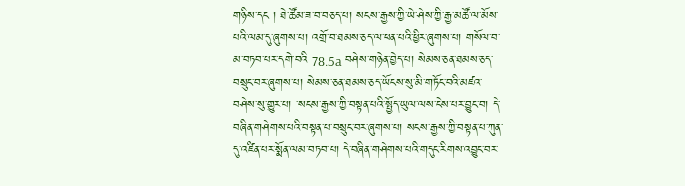གཉིས་དང ། ཐེ་ཚོམ་ཟ་བ་བཅད་པ། སངས་རྒྱས་ཀྱི་ཡེ་ཤེས་ཀྱི་རྒྱ་མཚོ་ལ་མོས་པའི་ལམ་དུ་ཞུགས་པ། འགྲོ་བ་ཐམས་ཅད་ལ་ཕན་པའི་ཕྱིར་ཞུགས་པ། གསོལ་བ་མ་བཏབ་པར་དགེ་བའི 78.5a བཤེས་གཉེན་བྱེད་པ། སེམས་ཅན་ཐམས་ཅད་བསྲུང་བར་ཞུགས་པ། སེམས་ཅན་ཐམས་ཅད་ཡོངས་སུ་མི་གཏོང་བའི་མཛའ་བཤེས་སུ་གྱུར་པ། ་སངས་རྒྱས་ཀྱི་བསྟན་པའི་སྤྱོད་ཡུལ་ལས་ངེས་པར་བྱུང་བ། དེ་བཞིན་གཤེགས་པའི་བསྟན་པ་བསྲུང་བར་ཞུགས་པ། སངས་རྒྱས་ཀྱི་བསྟན་པ་ཀུན་དུ་འཛིན་པར་སྨོན་ལམ་བཏབ་པ། དེ་བཞིན་གཤེགས་པའི་གདུང་རིགས་འབྱུང་བར་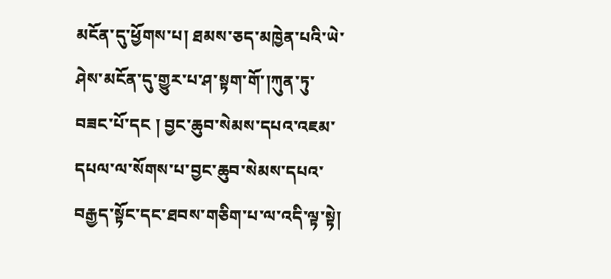མངོན་དུ་ཕྱོགས་པ། ཐམས་ཅད་མཁྱེན་པའི་ཡེ་ཤེས་མངོན་དུ་གྱུར་པ་ཤ་སྟག་གོ་།ཀུན་ཏུ་བཟང་པོ་དང ། བྱང་ཆུབ་སེམས་དཔའ་འཇམ་དཔལ་ལ་སོགས་པ་བྱང་ཆུབ་སེམས་དཔའ་བརྒྱད་སྟོང་དང་ཐབས་གཅིག་པ་ལ་འདི་ལྟ་སྟེ།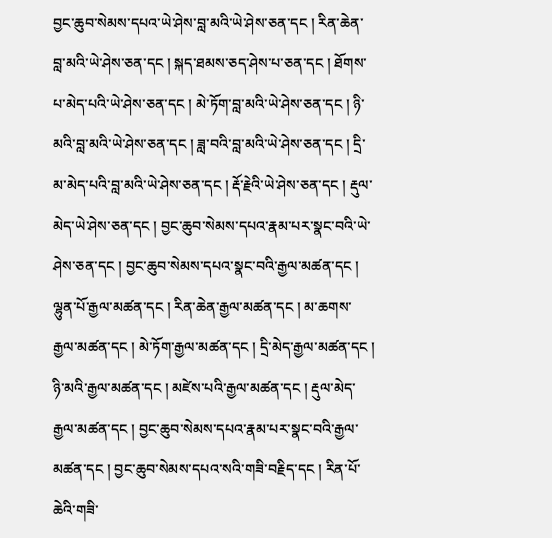བྱང་ཆུབ་སེམས་དཔའ་ཡེ་ཤེས་བླ་མའི་ཡེ་ཤེས་ཅན་དང ། རིན་ཆེན་བླ་མའི་ཡེ་ཤེས་ཅན་དང ། སྐད་ཐམས་ཅད་ཤེས་པ་ཅན་དང ། ཐོགས་པ་མེད་པའི་ཡེ་ཤེས་ཅན་དང ། མེ་ཏོག་བླ་མའི་ཡེ་ཤེས་ཅན་དང ། ཉི་མའི་བླ་མའི་ཡེ་ཤེས་ཅན་དང ། ཟླ་བའི་བླ་མའི་ཡེ་ཤེས་ཅན་དང ། དྲི་མ་མེད་པའི་བླ་མའི་ཡེ་ཤེས་ཅན་དང ། རྡོ་རྗེའི་ཡེ་ཤེས་ཅན་དང ། རྡུལ་མེད་ཡེ་ཤེས་ཅན་དང ། བྱང་ཆུབ་སེམས་དཔའ་རྣམ་པར་སྣང་བའི་ཡེ་ཤེས་ཅན་དང ། བྱང་ཆུབ་སེམས་དཔའ་སྣང་བའི་རྒྱལ་མཚན་དང ། ལྷུན་པོ་རྒྱལ་མཚན་དང ། རིན་ཆེན་རྒྱལ་མཚན་དང ། མ་ཆགས་རྒྱལ་མཚན་དང ། མེ་ཏོག་རྒྱལ་མཚན་དང ། དྲི་མེད་རྒྱལ་མཚན་དང ། ཉི་མའི་རྒྱལ་མཚན་དང ། མཛེས་པའི་རྒྱལ་མཚན་དང ། རྡུལ་མེད་རྒྱལ་མཚན་དང ། བྱང་ཆུབ་སེམས་དཔའ་རྣམ་པར་སྣང་བའི་རྒྱལ་མཚན་དང ། བྱང་ཆུབ་སེམས་དཔའ་སའི་གཟི་བརྗིད་དང ། རིན་པོ་ཆེའི་གཟི་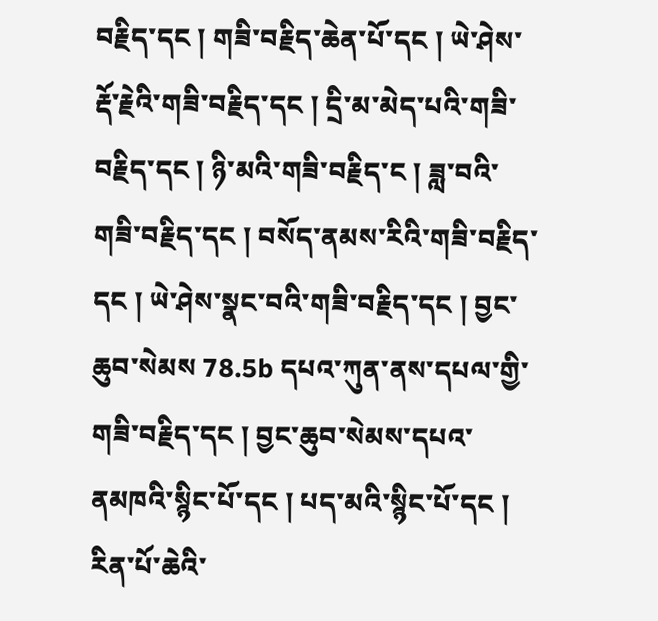བརྗིད་དང ། གཟི་བརྗིད་ཆེན་པོ་དང ། ཡེ་ཤེས་རྡོ་རྗེའི་གཟི་བརྗིད་དང ། དྲི་མ་མེད་པའི་གཟི་བརྗིད་དང ། ཉི་མའི་གཟི་བརྗིད་ང ། ཟླ་བའི་གཟི་བརྗིད་དང ། བསོད་ནམས་རིའི་གཟི་བརྗིད་དང ། ཡེ་ཤེས་སྣང་བའི་གཟི་བརྗིད་དང ། བྱང་ཆུབ་སེམས 78.5b དཔའ་ཀུན་ནས་དཔལ་གྱི་གཟི་བརྗིད་དང ། བྱང་ཆུབ་སེམས་དཔའ་ནམཁའི་སྙིང་པོ་དང ། པད་མའི་སྙིང་པོ་དང ། རིན་པོ་ཆེའི་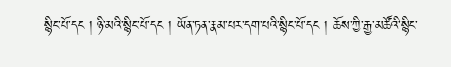སྙིང་པོ་དང ། ཉི་མའི་སྙིང་པོ་དང ། ཡོན་ཏན་རྣམ་པར་དག་པའི་སྙིང་པོ་དང ། ཆོས་ཀྱི་རྒྱ་མཚོའི་སྙིང་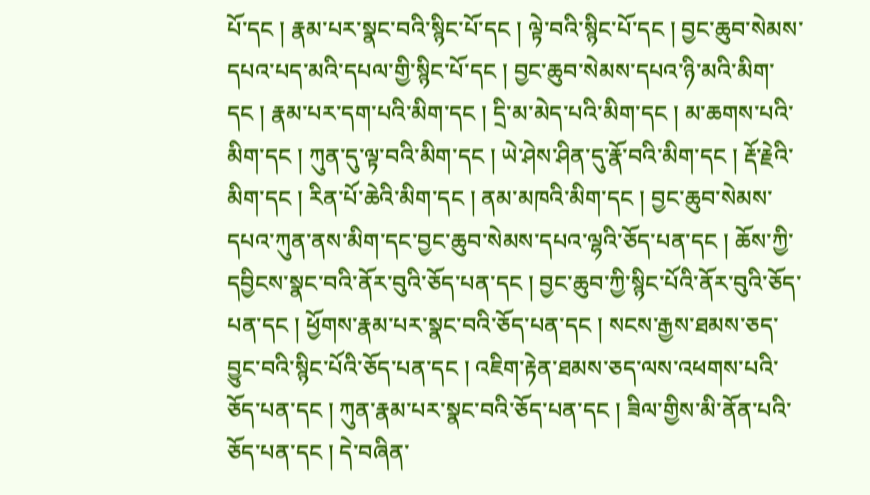པོ་དང ། རྣམ་པར་སྣང་བའི་སྙིང་པོ་དང ། ལྟེ་བའི་སྙིང་པོ་དང ། བྱང་ཆུབ་སེམས་དཔའ་པད་མའི་དཔལ་གྱི་སྙིང་པོ་དང ། བྱང་ཆུབ་སེམས་དཔའ་ཉི་མའི་མིག་དང ། རྣམ་པར་དག་པའི་མིག་དང ། དྲི་མ་མེད་པའི་མིག་དང ། མ་ཆགས་པའི་མིག་དང ། ཀུན་དུ་ལྟ་བའི་མིག་དང ། ཡེ་ཤེས་ཤིན་དུ་རྣོ་བའི་མིག་དང ། རྡོ་རྗེའི་མིག་དང ། རིན་པོ་ཆེའི་མིག་དང ། ནམ་མཁའི་མིག་དང ། བྱང་ཆུབ་སེམས་དཔའ་ཀུན་ནས་མིག་དང་བྱང་ཆུབ་སེམས་དཔའ་ལྷའི་ཅོད་པན་དང ། ཆོས་ཀྱི་དབྱིངས་སྣང་བའི་ནོར་བུའི་ཅོད་པན་དང ། བྱང་ཆུབ་ཀྱི་སྙིང་པོའི་ནོར་བུའི་ཅོད་པན་དང ། ཕྱོགས་རྣམ་པར་སྣང་བའི་ཅོད་པན་དང ། སངས་རྒྱས་ཐམས་ཅད་བྱུང་བའི་སྙིང་པོའི་ཅོད་པན་དང ། འཇིག་རྟེན་ཐམས་ཅད་ལས་འཕགས་པའི་ཅོད་པན་དང ། ཀུན་རྣམ་པར་སྣང་བའི་ཅོད་པན་དང ། ཟིལ་གྱིས་མི་ནོན་པའི་ཅོད་པན་དང ། དེ་བཞིན་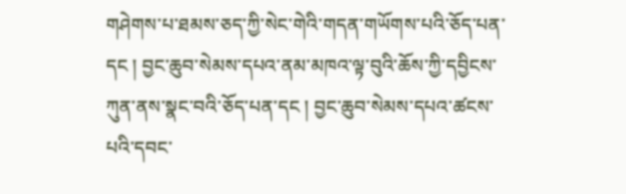གཤེགས་པ་ཐམས་ཅད་ཀྱི་སེང་གེའི་གདན་གཡོགས་པའི་ཅོད་པན་དང ། བྱང་ཆུབ་སེམས་དཔའ་ནམ་མཁའ་ལྟ་བུའི་ཆོས་ཀྱི་དབྱིངས་ཀུན་ནས་སྣང་བའི་ཅོད་པན་དང ། བྱང་ཆུབ་སེམས་དཔའ་ཚངས་པའི་དབང་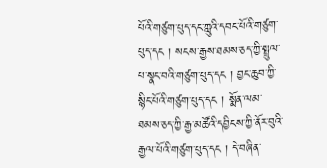པོའི་གཙུག་པུད་དང་ཀླུའི་དབང་པོའི་གཙུག་པུད་དང ། སངས་རྒྱས་ཐམས་ཅད་ཀྱི་སྤྲུལ་པ་སྣང་བའི་གཙུག་པུད་དང ། བྱང་ཆུབ་ཀྱི་སྙིང་པོའི་གཙུག་པུད་དང ། སྨོན་ལམ་ཐམས་ཅད་ཀྱི་རྒྱ་མཚོའི་དབྱིངས་ཀྱི་ནོར་བུའི་རྒྱལ་པོའི་གཙུག་པུད་དང ། དེ་བཞིན་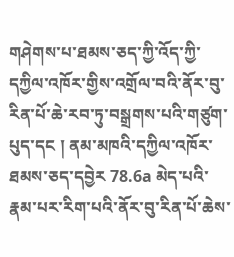གཤེགས་པ་ཐམས་ཅད་ཀྱི་འོད་ཀྱི་དཀྱིལ་འཁོར་གྱིས་འགྲོལ་བའི་ནོར་བུ་རིན་པོ་ཆེ་རབ་ཏུ་བསྒྲགས་པའི་གཙུག་པུད་དང ། ནམ་མཁའི་དཀྱིལ་འཁོར་ཐམས་ཅད་དབྱེར 78.6a མེད་པའི་རྣམ་པར་རིག་པའི་ནོར་བུ་རིན་པོ་ཆེས་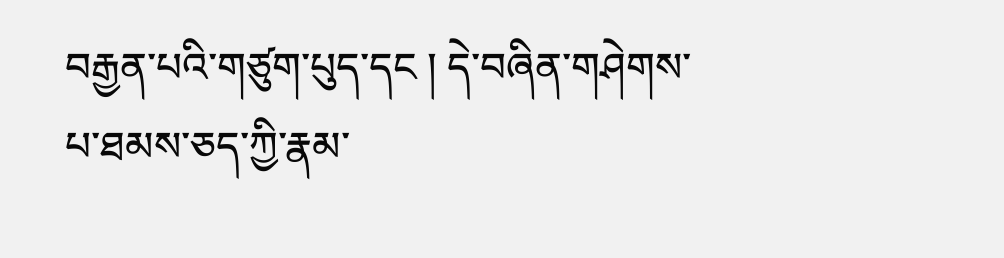བརྒྱན་པའི་གཙུག་པུད་དང ། དེ་བཞིན་གཤེགས་པ་ཐམས་ཅད་ཀྱི་རྣམ་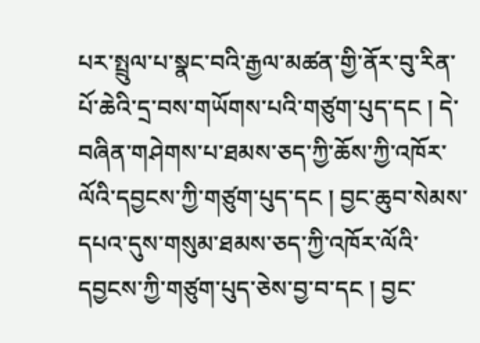པར་སྤྲུལ་པ་སྣང་བའི་རྒྱལ་མཚན་གྱི་ནོར་བུ་རིན་པོ་ཆེའི་དྲ་བས་གཡོགས་པའི་གཙུག་པུད་དང ། དེ་བཞིན་གཤེགས་པ་ཐམས་ཅད་ཀྱི་ཆོས་ཀྱི་འཁོར་ལོའི་དབྱངས་ཀྱི་གཙུག་པུད་དང ། བྱང་ཆུབ་སེམས་དཔའ་དུས་གསུམ་ཐམས་ཅད་ཀྱི་འཁོར་ལོའི་དབྱངས་ཀྱི་གཙུག་པུད་ཅེས་བྱ་བ་དང ། བྱང་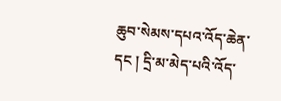ཆུབ་སེམས་དཔའ་འོད་ཆེན་དང ། དྲི་མ་མེད་པའི་འོད་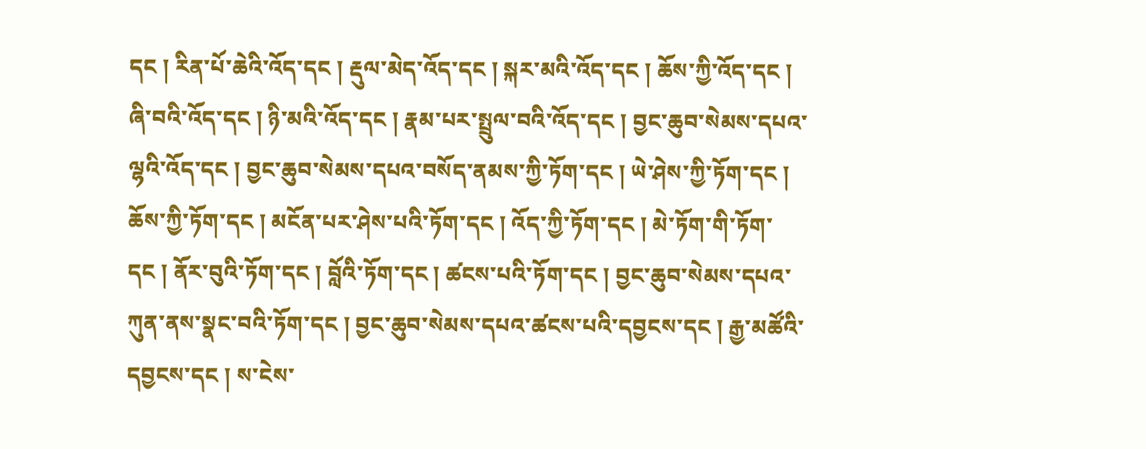དང ། རིན་པོ་ཆེའི་འོད་དང ། རྡུལ་མེད་འོད་དང ། སྐར་མའི་འོད་དང ། ཆོས་ཀྱི་འོད་དང ། ཞི་བའི་འོད་དང ། ཉི་མའི་འོད་དང ། རྣམ་པར་སྤྲུལ་བའི་འོད་དང ། བྱང་ཆུབ་སེམས་དཔའ་ལྷའི་འོད་དང ། བྱང་ཆུབ་སེམས་དཔའ་བསོད་ནམས་ཀྱི་ཏོག་དང ། ཡེ་ཤེས་ཀྱི་ཏོག་དང ། ཆོས་ཀྱི་ཏོག་དང ། མངོན་པར་ཤེས་པའི་ཏོག་དང ། འོད་ཀྱི་ཏོག་དང ། མེ་ཏོག་གི་ཏོག་དང ། ནོར་བུའི་ཏོག་དང ། བློའི་ཏོག་དང ། ཚངས་པའི་ཏོག་དང ། བྱང་ཆུབ་སེམས་དཔའ་ཀུན་ནས་སྣང་བའི་ཏོག་དང ། བྱང་ཆུབ་སེམས་དཔའ་ཚངས་པའི་དབྱངས་དང ། རྒྱ་མཚོའི་དབྱངས་དང ། ས་ངེས་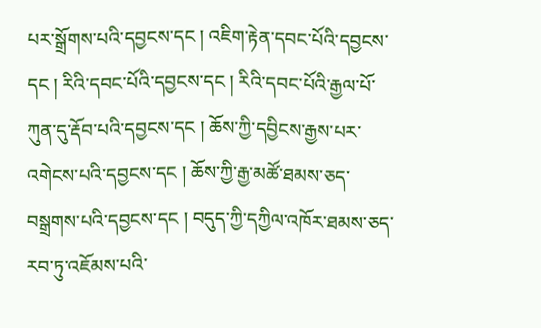པར་སྒྲོགས་པའི་དབྱངས་དང ། འཇིག་རྟེན་དབང་པོའི་དབྱངས་དང ། རིའི་དབང་པོའི་དབྱངས་དང ། རིའི་དབང་པོའི་རྒྱལ་པོ་ཀུན་དུ་རྡོབ་པའི་དབྱངས་དང ། ཆོས་ཀྱི་དབྱིངས་རྒྱས་པར་འགེངས་པའི་དབྱངས་དང ། ཆོས་ཀྱི་རྒྱ་མཚོ་ཐམས་ཅད་བསྒྲགས་པའི་དབྱངས་དང ། བདུད་ཀྱི་དཀྱིལ་འཁོར་ཐམས་ཅད་རབ་ཏུ་འཇོམས་པའི་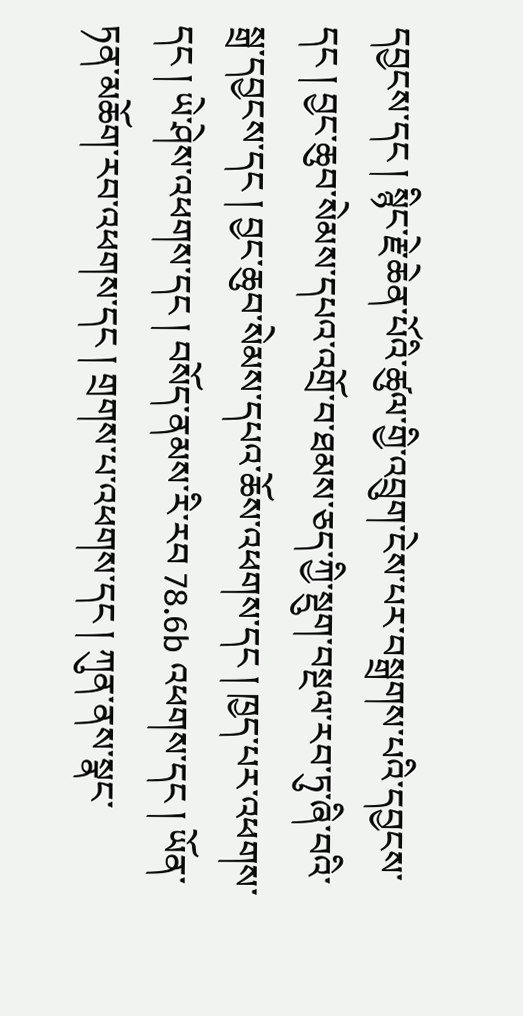དབྱངས་དང ། སྙིང་རྗེ་ཆེན་པོའི་ཚུལ་གྱི་འབྲུག་ངེས་པར་བསྒྲགས་པའི་དབྱངས་དང ། བྱང་ཆུབ་སེམས་དཔའ་འགྲོ་བ་ཐམས་ཅད་ཀྱི་སྡུག་བསྔལ་རབ་ཏུ་ཞི་བའི་སྒྲ་དབྱངས་དང ། བྱང་ཆུབ་སེམས་དཔའ་ཆོས་འཕགས་དང ། ཁྱད་པར་འཕགས་དང ། ཡེ་ཤེས་འཕགས་དང ། བསོད་ནམས་རི་རབ 78.6b འཕགས་དང ། ཡོན་ཏན་མཆོག་རབ་འཕགས་དང ། གྲགས་པ་འཕགས་དང ། ཀུན་ནས་སྣང་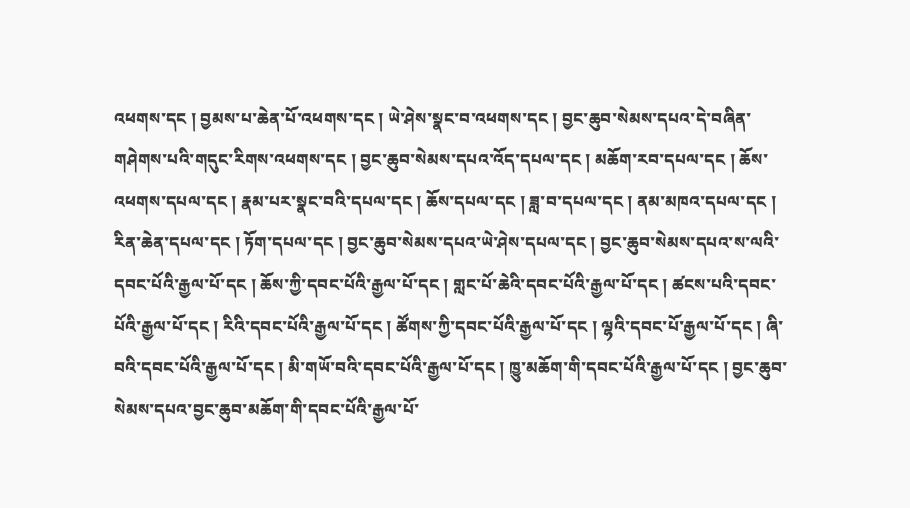འཕགས་དང ། བྱམས་པ་ཆེན་པོ་འཕགས་དང ། ཡེ་ཤེས་སྣང་བ་འཕགས་དང ། བྱང་ཆུབ་སེམས་དཔའ་དེ་བཞིན་གཤེགས་པའི་གདུང་རིགས་འཕགས་དང ། བྱང་ཆུབ་སེམས་དཔའ་འོད་དཔལ་དང ། མཆོག་རབ་དཔལ་དང ། ཆོས་འཕགས་དཔལ་དང ། རྣམ་པར་སྣང་བའི་དཔལ་དང ། ཆོས་དཔལ་དང ། ཟླ་བ་དཔལ་དང ། ནམ་མཁའ་དཔལ་དང ། རིན་ཆེན་དཔལ་དང ། ཏོག་དཔལ་དང ། བྱང་ཆུབ་སེམས་དཔའ་ཡེ་ཤེས་དཔལ་དང ། བྱང་ཆུབ་སེམས་དཔའ་ས་ལའི་དབང་པོའི་རྒྱལ་པོ་དང ། ཆོས་ཀྱི་དབང་པོའི་རྒྱལ་པོ་དང ། གླང་པོ་ཆེའི་དབང་པོའི་རྒྱལ་པོ་དང ། ཚངས་པའི་དབང་པོའི་རྒྱལ་པོ་དང ། རིའི་དབང་པོའི་རྒྱལ་པོ་དང ། ཚོགས་ཀྱི་དབང་པོའི་རྒྱལ་པོ་དང ། ལྷའི་དབང་པོ་རྒྱལ་པོ་དང ། ཞི་བའི་དབང་པོའི་རྒྱལ་པོ་དང ། མི་གཡོ་བའི་དབང་པོའི་རྒྱལ་པོ་དང ། ཁྱུ་མཆོག་གི་དབང་པོའི་རྒྱལ་པོ་དང ། བྱང་ཆུབ་སེམས་དཔའ་བྱང་ཆུབ་མཆོག་གི་དབང་པོའི་རྒྱལ་པོ་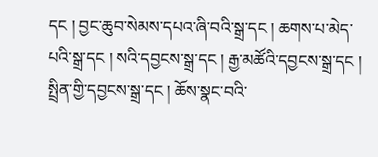དང ། བྱང་ཆུབ་སེམས་དཔའ་ཞི་བའི་སྒྲ་དང ། ཆགས་པ་མེད་པའི་སྒྲ་དང ། སའི་དབྱངས་སྒྲ་དང ། རྒྱ་མཚོའི་དབྱངས་སྒྲ་དང ། སྤྲིན་གྱི་དབྱངས་སྒྲ་དང ། ཆོས་སྣང་བའི་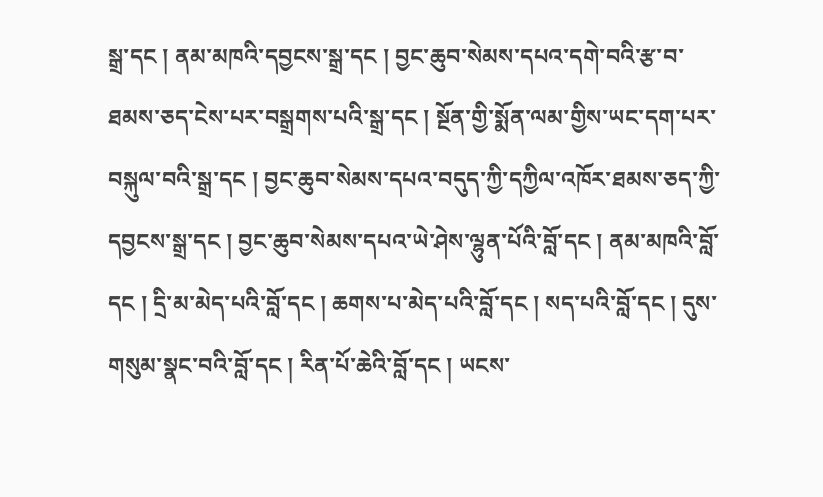སྒྲ་དང ། ནམ་མཁའི་དབྱངས་སྒྲ་དང ། བྱང་ཆུབ་སེམས་དཔའ་དགེ་བའི་རྩ་བ་ཐམས་ཅད་ངེས་པར་བསྒྲགས་པའི་སྒྲ་དང ། སྔོན་གྱི་སྨོན་ལམ་གྱིས་ཡང་དག་པར་བསྐུལ་བའི་སྒྲ་དང ། བྱང་ཆུབ་སེམས་དཔའ་བདུད་ཀྱི་དཀྱིལ་འཁོར་ཐམས་ཅད་ཀྱི་དབྱངས་སྒྲ་དང ། བྱང་ཆུབ་སེམས་དཔའ་ཡེ་ཤེས་ལྷུན་པོའི་བློ་དང ། ནམ་མཁའི་བློ་དང ། དྲི་མ་མེད་པའི་བློ་དང ། ཆགས་པ་མེད་པའི་བློ་དང ། སད་པའི་བློ་དང ། དུས་གསུམ་སྣང་བའི་བློ་དང ། རིན་པོ་ཆེའི་བློ་དང ། ཡངས་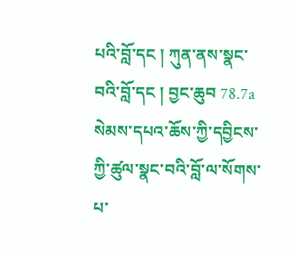པའི་བློ་དང ། ཀུན་ནས་སྣང་བའི་བློ་དང ། བྱང་ཆུབ 78.7a སེམས་དཔའ་ཆོས་ཀྱི་དབྱིངས་ཀྱི་ཚུལ་སྣང་བའི་བློ་ལ་སོགས་པ་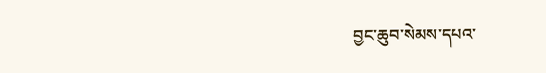བྱང་ཆུབ་སེམས་དཔའ་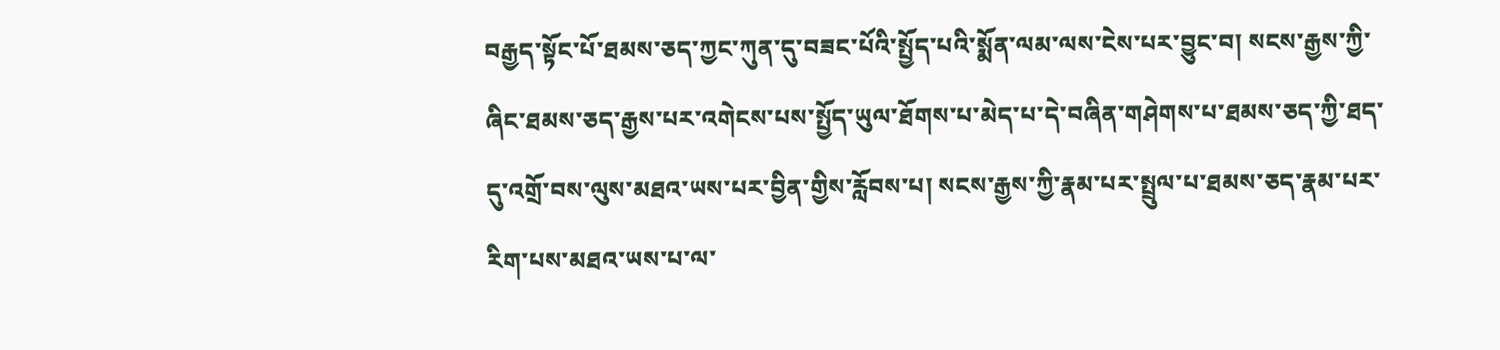བརྒྱད་སྟོང་པོ་ཐམས་ཅད་ཀྱང་ཀུན་དུ་བཟང་པོའི་སྤྱོད་པའི་སྨོན་ལམ་ལས་ངེས་པར་བྱུང་བ། སངས་རྒྱས་ཀྱི་ཞིང་ཐམས་ཅད་རྒྱས་པར་འགེངས་པས་སྤྱོད་ཡུལ་ཐོགས་པ་མེད་པ་དེ་བཞིན་གཤེགས་པ་ཐམས་ཅད་ཀྱི་ཐད་དུ་འགྲོ་བས་ལུས་མཐའ་ཡས་པར་བྱིན་གྱིས་རློབས་པ། སངས་རྒྱས་ཀྱི་རྣམ་པར་སྤྲུལ་པ་ཐམས་ཅད་རྣམ་པར་རིག་པས་མཐའ་ཡས་པ་ལ་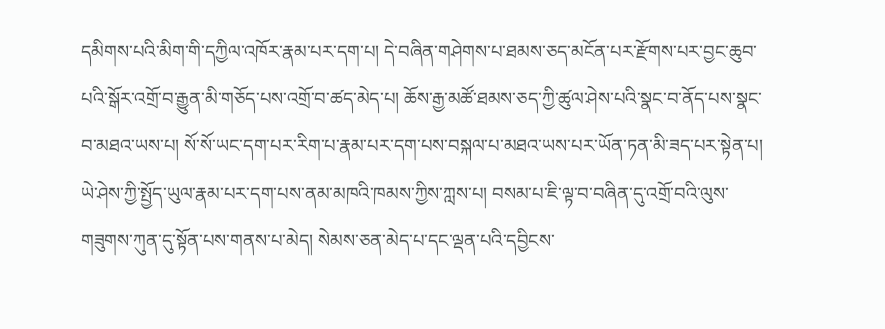དམིགས་པའི་མིག་གི་དཀྱིལ་འཁོར་རྣམ་པར་དག་པ། དེ་བཞིན་གཤེགས་པ་ཐམས་ཅད་མངོན་པར་རྫོགས་པར་བྱང་ཆུབ་པའི་སྒོར་འགྲོ་བ་རྒྱུན་མི་གཅོད་པས་འགྲོ་བ་ཚད་མེད་པ། ཆོས་རྒྱ་མཚོ་ཐམས་ཅད་ཀྱི་ཚུལ་ཤེས་པའི་སྣང་བ་ནོད་པས་སྣང་བ་མཐའ་ཡས་པ། སོ་སོ་ཡང་དག་པར་རིག་པ་རྣམ་པར་དག་པས་བསྐལ་པ་མཐའ་ཡས་པར་ཡོན་ཏན་མི་ཟད་པར་སྟེན་པ། ཡེ་ཤེས་ཀྱི་སྤྱོད་ཡུལ་རྣམ་པར་དག་པས་ནམ་མཁའི་ཁམས་ཀྱིས་ཀླས་པ། བསམ་པ་ཇི་ལྟ་བ་བཞིན་དུ་འགྲོ་བའི་ལུས་གཟུགས་ཀུན་དུ་སྟོན་པས་གནས་པ་མེད། སེམས་ཅན་མེད་པ་དང་ལྡན་པའི་དབྱིངས་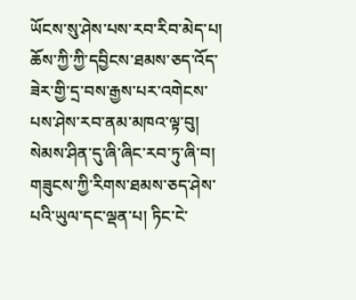ཡོངས་སུ་ཤེས་པས་རབ་རིབ་མེད་པ། ཆོས་ཀྱི་ཀྱི་དབྱིངས་ཐམས་ཅད་འོད་ཟེར་གྱི་དྲ་བས་རྒྱས་པར་འགེངས་པས་ཤེས་རབ་ནམ་མཁའ་ལྟ་བུ། སེམས་ཤིན་དུ་ཞི་ཞིང་རབ་ཏུ་ཞི་བ། གཟུངས་ཀྱི་རིགས་ཐམས་ཅད་ཤེས་པའི་ཡུལ་དང་ལྡན་པ། ཏིང་ངེ་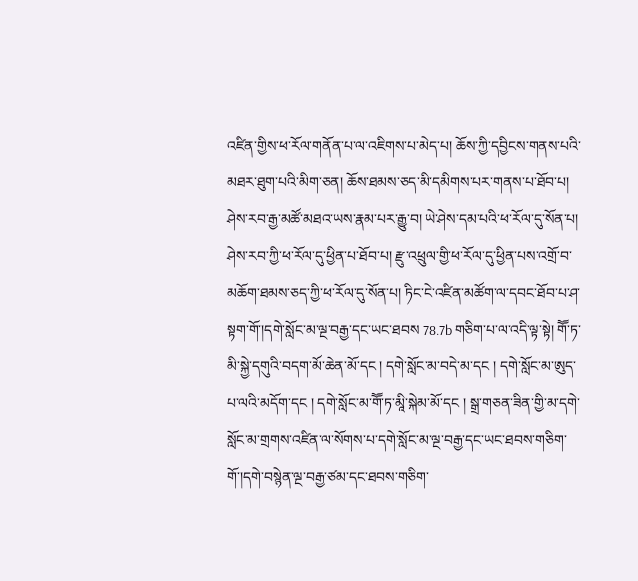འཛིན་གྱིས་ཕ་རོལ་གནོན་པ་ལ་འཇིགས་པ་མེད་པ། ཆོས་ཀྱི་དབྱིངས་གནས་པའི་མཐར་ཐུག་པའི་མིག་ཅན། ཆོས་ཐམས་ཅད་མི་དམིགས་པར་གནས་པ་ཐོབ་པ། ཤེས་རབ་རྒྱ་མཚོ་མཐའ་ཡས་རྣམ་པར་རྒྱུ་བ། ཡེ་ཤེས་དམ་པའི་ཕ་རོལ་དུ་སོན་པ། ཤེས་རབ་ཀྱི་ཕ་རོལ་དུ་ཕྱིན་པ་ཐོབ་པ། རྫུ་འཕྲུལ་གྱི་ཕ་རོལ་དུ་ཕྱིན་པས་འགྲོ་བ་མཆོག་ཐམས་ཅད་ཀྱི་ཕ་རོལ་དུ་སོན་པ། ཏིང་ངེ་འཛིན་མཚོག་ལ་དབང་ཐོབ་པ་ཤ་སྟག་གོ་།དགེ་སློང་མ་ལྔ་བརྒྱ་དང་ཡང་ཐབས 78.7b གཅིག་པ་ལ་འདི་ལྟ་སྟེ། གཽ་ཏ་མི་སྐྱེ་དགུའི་བདག་མོ་ཆེན་མོ་དང ། དགེ་སློང་མ་བདེ་མ་དང ། དགེ་སློང་མ་ཨུད་པ་ལའི་མདོག་དང ། དགེ་སློང་མ་གཽ་ཏ་མཱི་སྐེམ་མོ་དང ། སྒྲ་གཅན་ཟིན་གྱི་མ་དགེ་སློང་མ་གྲགས་འཛིན་ལ་སོགས་པ་དགེ་སློང་མ་ལྔ་བརྒྱ་དང་ཡང་ཐབས་གཅིག་གོ་།དགེ་བསྙེན་ལྔ་བརྒྱ་ཙམ་དང་ཐབས་གཅིག་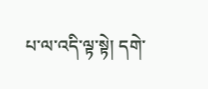པ་ལ་འདི་ལྟ་སྟེ། དགེ་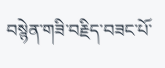བསྙེན་གཟི་བརྗིད་བཟང་པོ་